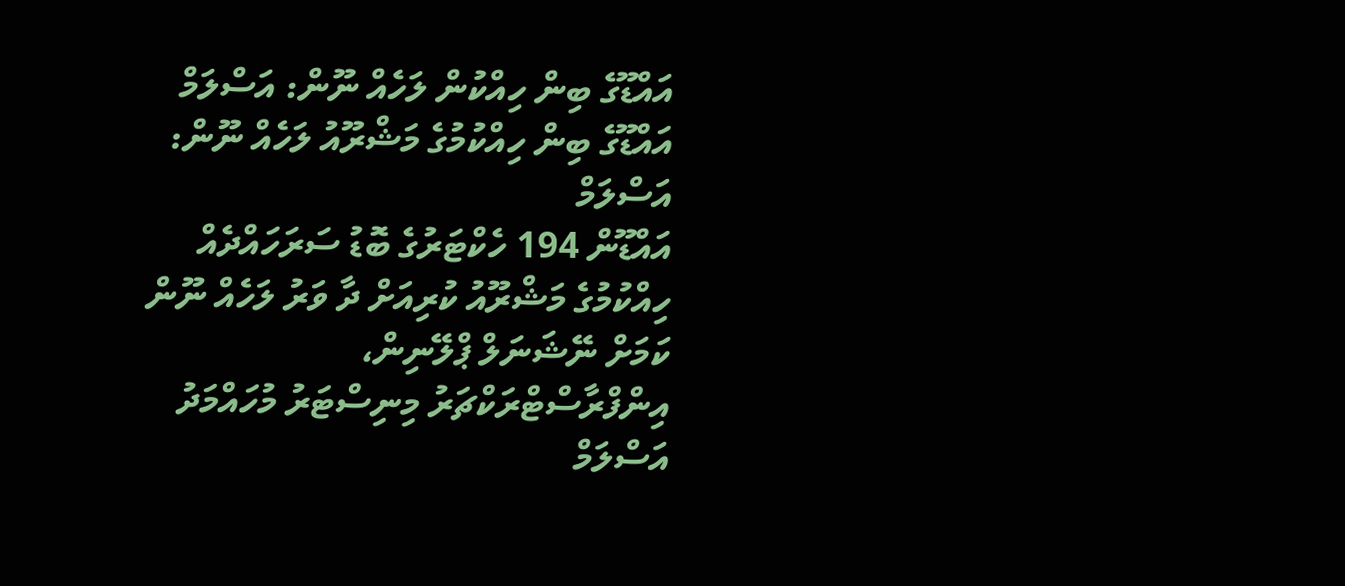އައްޑޫގެ ބިން ހިއްކުން ލަހެއް ނޫން: އަސްލަމް
އައްޑޫގެ ބިން ހިއްކުމުގެ މަޝްރޫއު ލަހެއް ނޫން: އަސްލަމް
އައްޑޫން 194 ހެކްޓަރުގެ ބޮޑު ސަރަހައްދެއް ހިއްކުމުގެ މަޝްރޫއު ކުރިއަށް ދާ ވަރު ލަހެއް ނޫން ކަމަށް ނޭޝަނަލް ޕްލޭނިން، އިންފްރާސްޓްރަކްޗަރު މިނިސްޓަރު މުހައްމަދު އަސްލަމް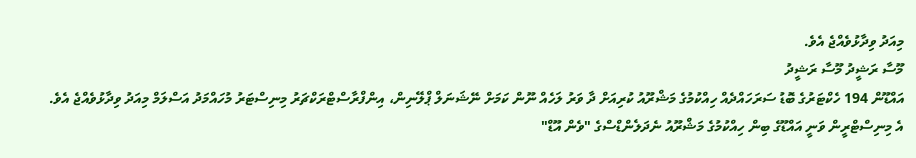މިއަދު ވިދާޅުވެއްޖެ އެވެ.
މޫސާ ރަޝީދު މޫސާ ރަޝީދު
އައްޑޫން 194 ހެކްޓަރުގެ ބޮޑު ސަރަހައްދެއް ހިއްކުމުގެ މަޝްރޫއު ކުރިއަށް ދާ ވަރު ލަހެއް ނޫން ކަމަށް ނޭޝަނަލް ޕްލޭނިން، އިންފްރާސްޓްރަކްޗަރު މިނިސްޓަރު މުހައްމަދު އަސްލަމް މިއަދު ވިދާޅުވެއްޖެ އެވެ.
އެ މިނިސްޓްރީން ވަނީ އައްޑޫގެ ބިން ހިއްކުމުގެ މަޝްރޫއު ނެދަލެންޑްސްގެ "ވެން އޫޑް"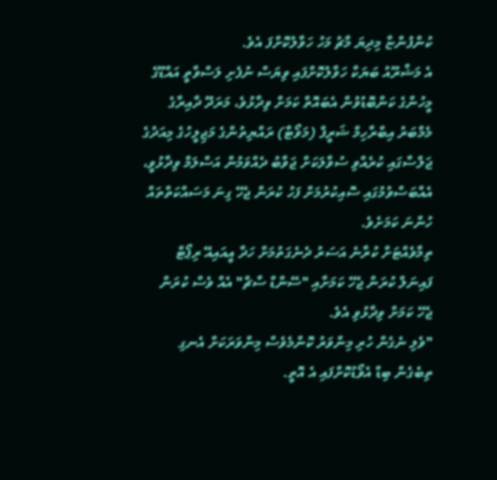ކުންފުންޏާ މިދިޔަ މާޗު މަހު ހަވާލުކޮށްފަ އެވެ.
އެ މަޝްރޫއު ބަޔަކާ ހަވާލުކޮށްފައި ވިޔަސް ނުފެށި ލަސްވާތީ އައްޑޫގެ މީހުންގެ ކަންބޮޑުވުން އެބައޮތް ކަމަށް ވިދާޅުވެ، މަރަދޫ ދާއިރާގެ މެމްބަރު އިބްރާހިމް ޝަރީފް (މަވޯޓާ) ރައްޔިތުންގެ މަޖިލީހުގެ މިއަދުގެ ޖަލްސާގައި ކުރެއްވި ސުވާލަކަށް ޖަވާބު ދެއްވަމުން އަސްލަމް ވިދާޅުވީ، އެއްބަސްވުމުގައި ސޮއިކުރުމަށް ފަހު ކުރަން ޖެހޭ ގިނަ މަސައްކަތްތައް ހުންނަ ކަމަށެވެ.
ތިމާވެއްޓަށް ކުރާނެ އަސަރު ދެނެގަތުމަށް ހަދާ އީއައިއޭ ރިޕޯޓް ފައިނަލް ކުރަން ޖެހޭ ކަމަށާއި "ސޭންޑް ސާޗް" އެއް ވެސް ކުރަން ޖެހޭ ކަމަށް ވިދާޅުވި އެވެ.
"ވެލި ނެގެން ހުރި މިންވަރު ކޮންމެވެސް މިންވަރަކަށް އެނގި ތިބެގެން ބިޑް އެވޯޑުކޮށްފައި އެ އޮތީ.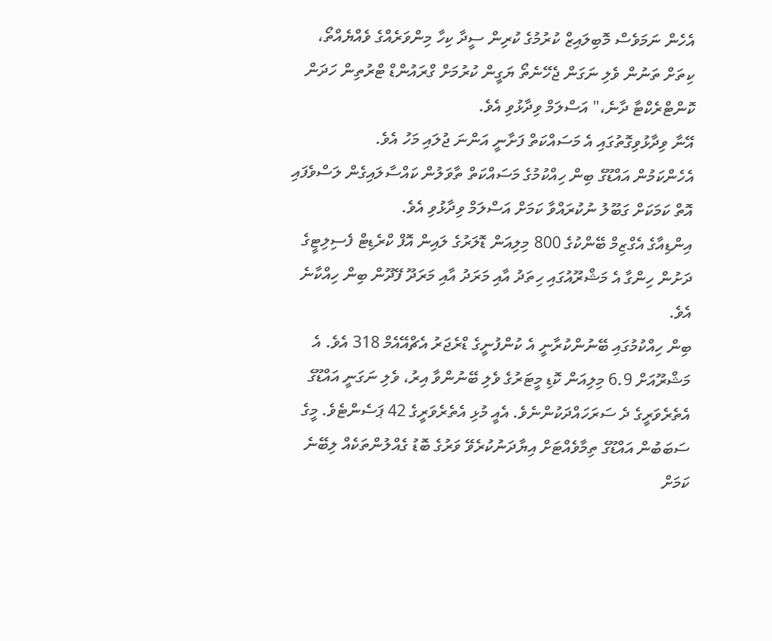އެހެން ނަމަވެސް މޮބިލައިޒް ކުރުމުގެ ކުރިން ސީދާ ކިހާ މިންވަރެއްގެ ވެއްޔެއްތޯ، ކިތަށް ތަނުން ވެލި ނަގަން ޖެހޭނެތޯ ޔަގީން ކުރުމަށް ގްރައުންޑް ޓްރުތިން ހަދަން ކޮންޓްރެކްޓާ ދާނެ،" އަސްލަމް ވިދާޅުވި އެވެ.
އޭނާ ވިދާޅުވިގޮތުގައި އެ މަސައްކަތް ފަށާނީ އަންނަ ޖުލައި މަހު އެވެ.
އެހެންކަމުން އައްޑޫގެ ބިން ހިއްކުމުގެ މަސައްކަތް ތާވަލުން ކައްސާލައިގެން ލަސްވެފައި އޮތް ކަމަކަށް ގަބޫލު ނުކުރައްވާ ކަމަށް އަސްލަމް ވިދާޅުވި އެވެ.
އިންޑިއާގެ އެގްޒިމް ބޭންކުގެ 800 މިލިއަން ޑޮލަރުގެ ލައިން އޮފް ކްރެޑިޓް ފެސިލިޓީގެ ދަށުން ހިންގާ އެ މަޝްރޫއުގައި ހިތަދު އާއި މަރަދު އާއި މަރަދޫ ފޭދޫން ބިން ހިއްކާނެ އެވެ.
ބިން ހިއްކުމުގައި ބޭނުންކުރާނީ އެ ކުންފުނީގެ ޑްރެޖަރު އެޗްއޭއެމް 318 އެވެ. އެ މަޝްރޫއަށް 6.9 މިލިއަން ކޮޑި މީޓަރުގެ ވެލި ބޭނުންވާ އިރު، ވެލި ނަގަނީ އައްޑޫގެ އެތެރެވަރީގެ ދެ ސަރަހައްދަކުންނެވެ. އެއީ މުޅި އެތެރެވަރީގެ 42 ޕަސެންޓެވެ. މީގެ ސަބަބުން އައްޑޫގެ ތިމާވެއްޓަށް އިޔާދަނުކުރެވޭ ވަރުގެ ބޮޑު ގެއްލުންތަކެއް ލިބޭނެ ކަމަށް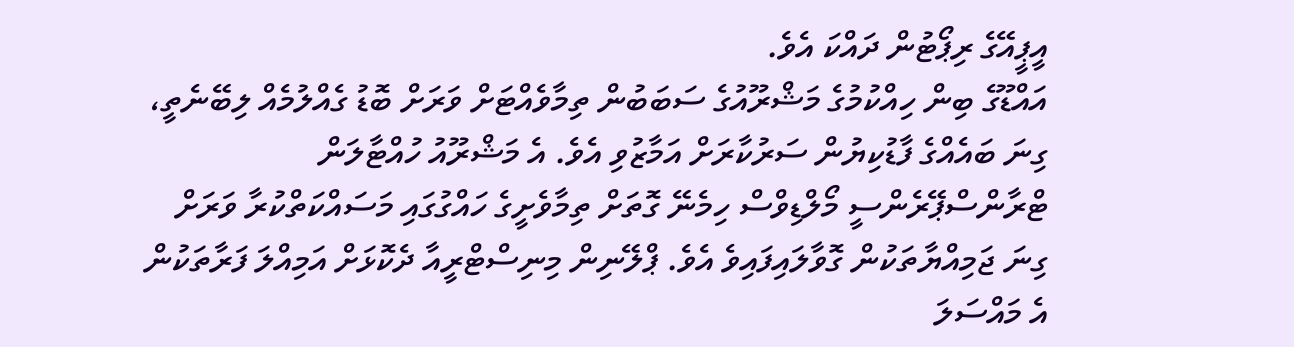އީޕީއޭގެ ރިޕޯޓުން ދައްކަ އެވެ.
އައްޑޫގެ ބިން ހިއްކުމުގެ މަޝްރޫއުގެ ސަބަބުން ތިމާވެއްޓަށް ވަރަށް ބޮޑު ގެއްލުމެއް ލިބޭނެތީ، ގިނަ ބައެއްގެ ފާޑުކިޔުން ސަރުކާރަށް އަމާޒުވި އެވެ. އެ މަޝްރޫއު ހުއްޓާލަން ޓްރާންސްޕޭރެންސީ މޯލްޑިވްސް ހިމެނޭ ގޮތަށް ތިމާވެށީގެ ހައްގުގައި މަސައްކަތްކުރާ ވަރަށް ގިނަ ޖަމިއްޔާތަކުން ގޮވާލައިފައިވެ އެވެ. ޕްލޭނިން މިނިސްޓްރީއާ ދެކޮޅަށް އަމިއްލަ ފަރާތަކުން އެ މައްސަލަ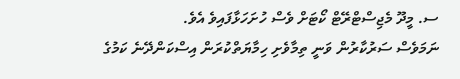ސ. މީދޫ މެޖިސްޓްރޭޓް ކޯޓަށް ވެސް ހުށަހަޅާފައިވެ އެވެ.
ނަމަވެސް ސަރުކާރުން ވަނީ ތިމާވެށި ހިމާޔަތްކުރަން އިސްކަންދޭނެ ކަމުގެ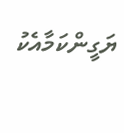ޔަގީންކަމާއެކު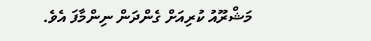މަޝްރޫއު ކުރިއަށް ގެންދަން ނިންމާފަ އެވެ.